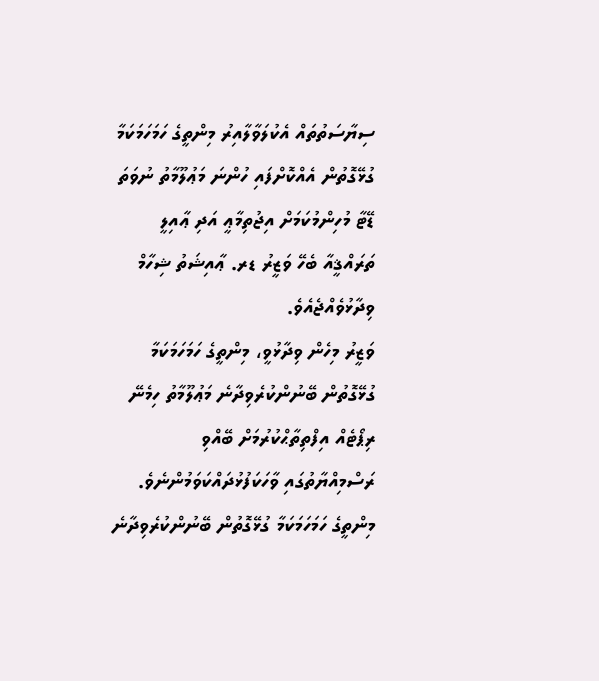ސިޔާސަތުތައް އެކުލަވާލާއިރު މިންތީގެ ހަމަހަމަކަމާ ގުޅޭގޮތުން އެއްކޮށްފައި ހުންނަ މަޢުލޫމާތު ނުވަތަ ޑޭޓާ މުހިންމުކަމަށް އިޖުތިމާޢީ އަދި ޢާއިލީ ތަރައްޤީއާ ބެހޭ ވަޒީރު ޑރ. ޢާއިޝަތު ޝިހާމް ވިދާޅުވެއްޖެއެވެ.
ވަޒީރު މިހެން ވިދާޅުވީ، މިންތީގެ ހަމަހަމަކަމާ ގުޅޭގޮތުން ބޭނުންކުރެވިދާނެ މަޢުލޫމާތު ހިމެނޭ ރިޕޯޓެއް އިފްތިތާޙްކުރުމަށް ބޭއްވި ރަސްމިއްޔާތުގައި ވާހަކަފުޅުދައްކަވަމުންނެވެ. މިންތީގެ ހަމަހަމަކަމާ ގުޅޭގޮތުން ބޭނުންކުރެވިދާނެ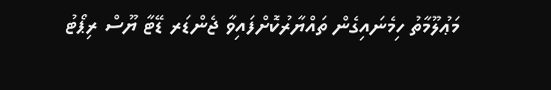މަޢުލޫމާތު ހިމެނައިގެން ތައްޔާރުކޮށްފައިވާ ޖެންޑަރ ޑޭޓާ ޔޫސް ރިޕޯޓު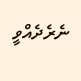ނެރެދެއްވީ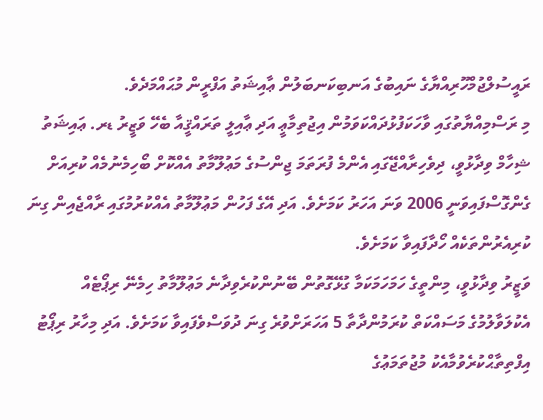ރައީސުލްޖުމްހޫރިއްޔާގެ ނައިބުގެ އަނބިކަނބަލުން ޢާއިޝަތު އަފްރީން މުޙައްމަދެވެ.
މި ރަސްމިއްޔާތުގައި ވާހަކަފުޅުދައްކަވަމުން އިޖުތިމާޢީ އަދި ޢާއިލީ ތަރައްޤީއާ ބެހޭ ވަޒީރު ޑރ. ޢައިޝަތު ޝިހާމް ވިދާޅުވީ، ދިވެހިރާއްޖޭގައި އެންމެ ފުރަތަމަ ޖިންސުގެ މަޢުލޫމާތު އެއްކޮށް ބޯހިމެނުމެއް ކުރިއަށް ގެންގޮސްފައިވަނީ 2006 ވަނަ އަހަރު ކަމަށެވެ. އަދި އޭގެ ފަހުން މަޢުލޫމާތު އެއްކުރުމުގައި ރާއްޖެއިން ގިނަ ކުރިއެރުންތަކެއް ހޯދާފައިވާ ކަމަށެވެ.
ވަޒީރު ވިދާޅުވީ، މިންތީގެ ހަމަހަމަކަމާ ގުޅޭގޮތުން ބޭނުންކުރެވިދާނެ މަޢުލޫމާތު ހިމެނޭ ރިޕޯޓެއް އެކުލަވާލުމުގެ މަސައްކަތް ކުރަމުންދާތާ 5 އަހަރަށްވުރެ ގިނަ ދުވަސްވެފައިވާ ކަމަށެވެ. އަދި މިހާރު ރިޕޯޓު އިފްތިތާޙްކުރެވުމާއެކު މުޖުތަމަޢުގެ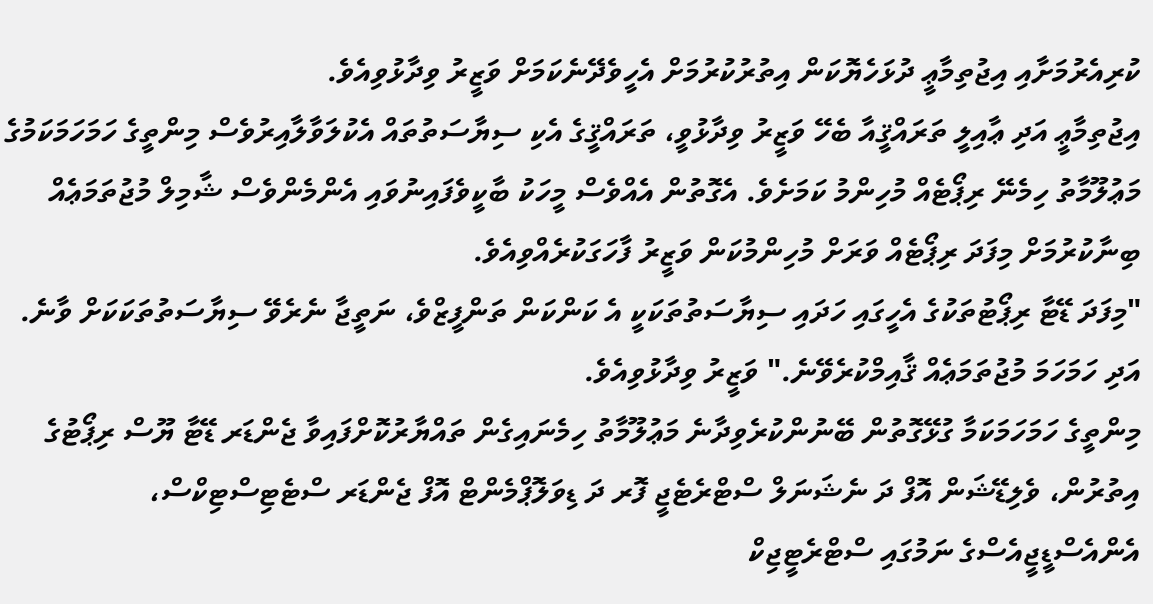ކުރިއެރުމަށާއި އިޖުތިމާޢީ ދުޅަހެޔޮކަން އިތުރުކުރުމަށް އެހީވެދޭނެކަމަށް ވަޒީރު ވިދާޅުވިއެވެ.
އިޖުތިމާޢީ އަދި ޢާއިލީ ތަރައްޤީއާ ބެހޭ ވަޒީރު ވިދާޅުވީ، ތަރައްޤީގެ އެކި ސިޔާސަތުތައް އެކުލަވާލާއިރުވެސް މިންތީގެ ހަމަހަމަކަމުގެ މަޢުލޫމާތު ހިމެނޭ ރިޕޯޓެއް މުހިންމު ކަމަށެވެ. އެގޮތުން އެއްވެސް މީހަކު ބާކީވެފައިނުވައި އެންމެންވެސް ޝާމިލް މުޖުތަމަޢެއް ބިނާކުރުމަށް މިފަދަ ރިޕޯޓެއް ވަރަށް މުހިންމުކަން ވަޒީރު ފާހަގަކުރެއްވިއެވެ.
"މިފަދަ ޑޭޓާ ރިޕޯޓުތަކުގެ އެހީގައި ހަދައި ސިޔާސަތުތަކަކީ އެ ކަންކަން ތަންފީޒްވެ، ނަތީޖާ ނެރެވޭ ސިޔާސަތުތަކަކަށް ވާނެ. އަދި ހަމަހަމަ މުޖުތަމަޢެއް ޤާއިމްކުރެވޭނެ." ވަޒީރު ވިދާޅުވިއެވެ.
މިންތީގެ ހަމަހަމަކަމާ ގުޅޭގޮތުން ބޭނުންކުރެވިދާނެ މަޢުލޫމާތު ހިމެނައިގެން ތައްޔާރުކޮށްފައިވާ ޖެންޑަރ ޑޭޓާ ޔޫސް ރިޕޯޓުގެ އިތުރުން، ވެލިޑޭޝަން އޮފް ދަ ނެޝަނަލް ސްޓްރެޓެޖީ ފޮރ ދަ ޑިވަލޮޕްމެންޓް އޮފް ޖެންޑަރ ސްޓެޓިސްޓިކްސް، އެންއެސްޑީޖީއެސްގެ ނަމުގައި ސްޓްރެޓީޖިކް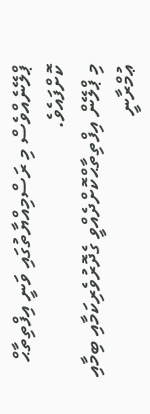ޕްލޭނެއްވެސް މި ރަސްމިއްޔާތުގައި ވަނީ އިފްތިތާޙް ކޮށްފައެވެ.
މި ޕްލޭން އިފްތިތާޙްކޮށްދެއްވީ ގެދޮރުވެރިކަމާއި ބިމާއި ޢުމްރާނީ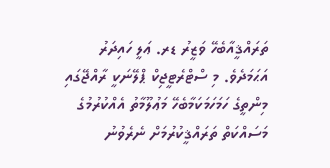ތަރައްޤީއާބެހޭ ވަޒީރު ޑރ. ޢަލީ ހައިދަރު އަޙަމަދެވެ. މި ސްޓްރެޓީޖިކް ޕްލޭނަކީ ރާއްޖޭގައި މިންތީގެ ހަމަހަމަކަމާބެހޭ މަޢުލޫމާތު އެއްކުރުމުގެ މަސައްކަތް ތަރައްޤީކުރުމަށް ނެރެވުނު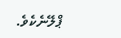ޕްލޭނެކެވެ.